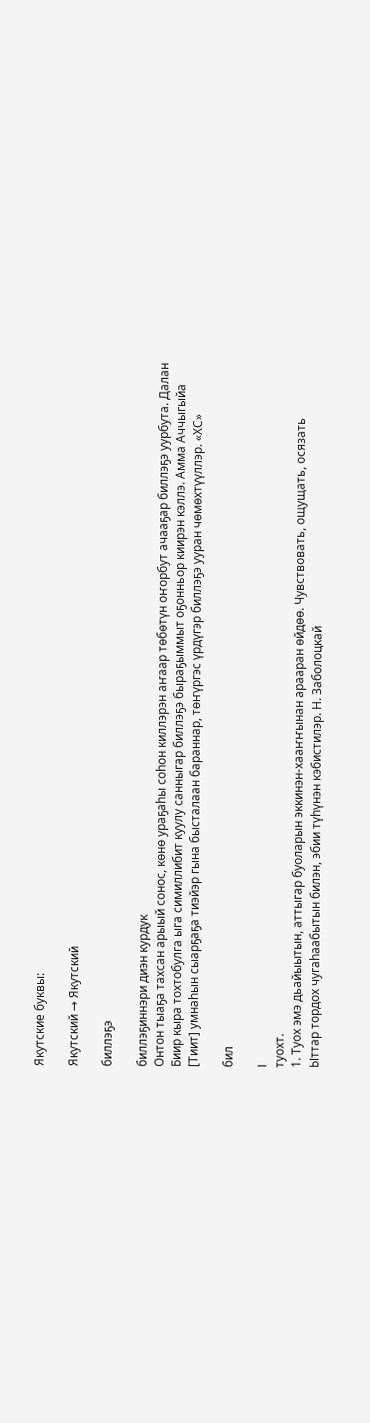Якутские буквы:

Якутский → Якутский

биллэҕэ

биллэҕиннэри диэн курдук
Онтон тыаҕа тахсан арыый сонос, көнө ураҕаһы соһон киллэрэн аҥаар төбөтүн оҥорбут ачааҕар биллэҕэ уурбута. Далан
Биир кыра тохтобулга ыга симиллибит куулу санныгар биллэҕэ быраҕыммыт оҕонньор киирэн кэллэ. Амма Аччыгыйа
[Тиит] умнаһын сыарҕаҕа тиэйэр гына бысталаан бараннар, төҥүргэс үрдүгэр биллэҕэ ууран чөмөхтүүллэр. «ХС»

бил

I
туохт.
1. Туох эмэ дьайыытын, аттыгар буоларын эккинэн-хааҥҥынан арааран өйдөө. Чувствовать, ощущать, осязать
Ыттар тордох чугаһаабытын билэн, эбии түһүнэн кэбистилэр. Н. Заболоцкай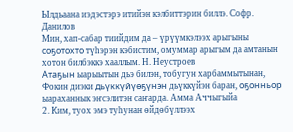Ылдьаана иэдэстэрэ итийэн кэлбиттэрин биллэ. Софр. Данилов
Мин, хап-сабар тиийдим да – үрүүмкэлээх арыгыны соҕотохто түһэрэн кэбистим, омуммар арыгым да амтанын хотон билбэккэ хааллым. Н. Неустроев
Атаҕын ыарыытын дьэ билэн, тобугун харбаммытынан, Фокин диэки дьүккүйүөҕүнэн дьүккүйэн баран, оҕонньор ыараханнык эҥсэлитэн саҥарда. Амма Аччыгыйа
2. Ким, туох эмэ туһунан өйдөбүллээх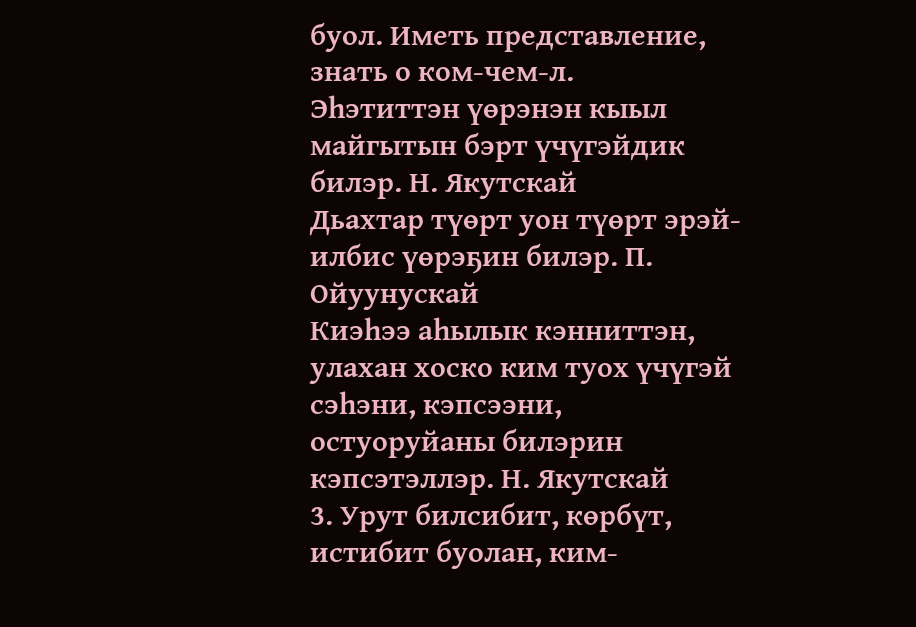буол. Иметь представление, знать о ком-чем-л.
Эһэтиттэн үөрэнэн кыыл майгытын бэрт үчүгэйдик билэр. Н. Якутскай
Дьахтар түөрт уон түөрт эрэй-илбис үөрэҕин билэр. П. Ойуунускай
Киэһээ аһылык кэнниттэн, улахан хоско ким туох үчүгэй сэһэни, кэпсээни, остуоруйаны билэрин кэпсэтэллэр. Н. Якутскай
3. Урут билсибит, көрбүт, истибит буолан, ким-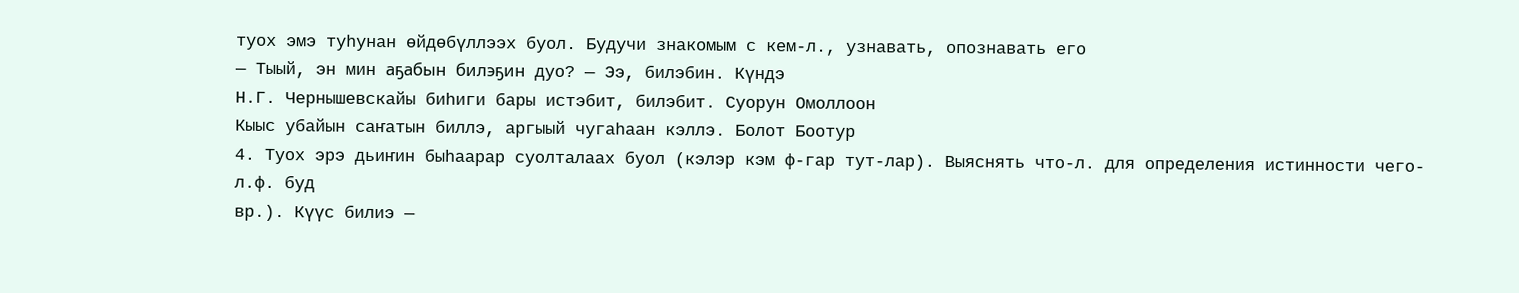туох эмэ туһунан өйдөбүллээх буол. Будучи знакомым с кем-л., узнавать, опознавать его
— Тыый, эн мин аҕабын билэҕин дуо? — Ээ, билэбин. Күндэ
Н.Г. Чернышевскайы биһиги бары истэбит, билэбит. Суорун Омоллоон
Кыыс убайын саҥатын биллэ, аргыый чугаһаан кэллэ. Болот Боотур
4. Туох эрэ дьиҥин быһаарар суолталаах буол (кэлэр кэм ф-гар тут-лар). Выяснять что-л. для определения истинности чего-л.ф. буд
вр.). Күүс билиэ —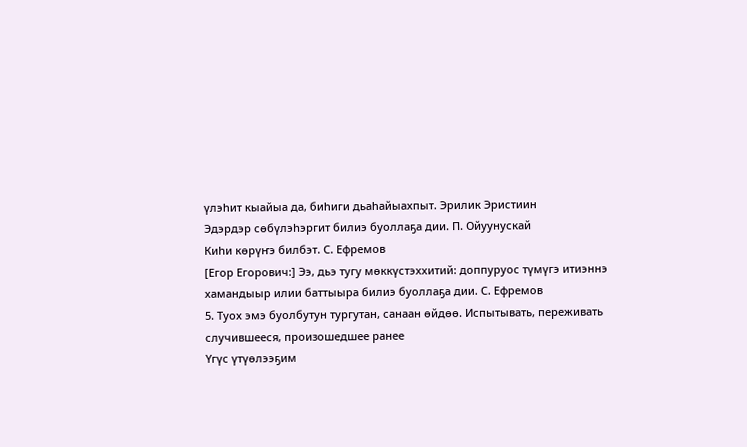үлэһит кыайыа да, биһиги дьаһайыахпыт. Эрилик Эристиин
Эдэрдэр сөбүлэһэргит билиэ буоллаҕа дии. П. Ойуунускай
Киһи көрүҥэ билбэт. С. Ефремов
[Егор Егорович:] Ээ, дьэ тугу мөккүстэххитий: доппуруос түмүгэ итиэннэ хамандыыр илии баттыыра билиэ буоллаҕа дии. С. Ефремов
5. Туох эмэ буолбутун тургутан, санаан өйдөө. Испытывать, переживать случившееся, произошедшее ранее
Үгүс үтүөлээҕим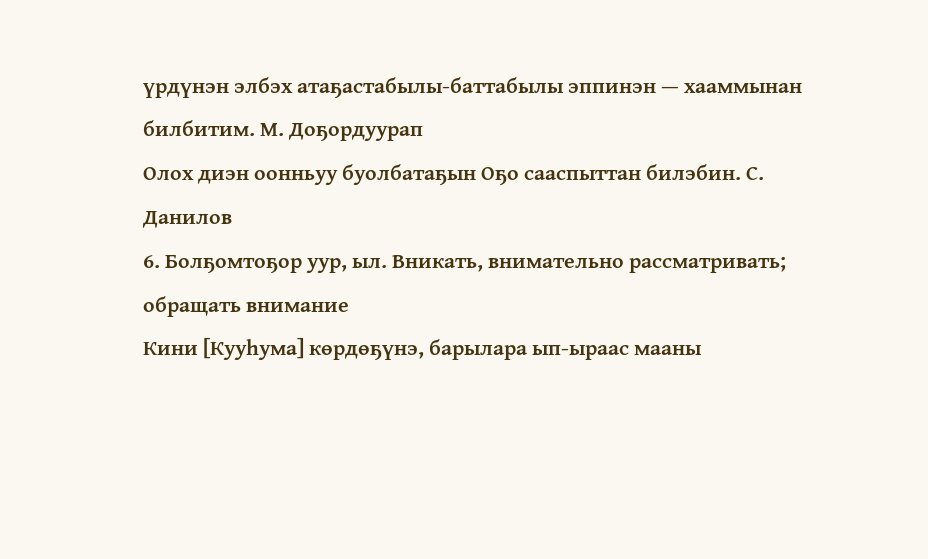үрдүнэн элбэх атаҕастабылы-баттабылы эппинэн — хааммынан билбитим. М. Доҕордуурап
Олох диэн оонньуу буолбатаҕын Оҕо сааспыттан билэбин. С. Данилов
6. Болҕомтоҕор уур, ыл. Вникать, внимательно рассматривать; обращать внимание
Кини [Кууһума] көрдөҕүнэ, барылара ып-ыраас мааны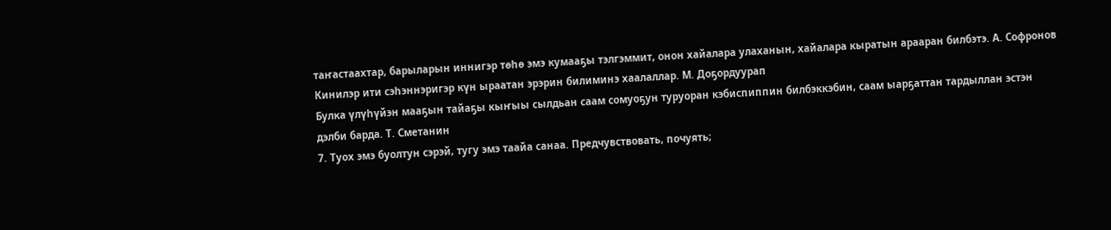таҥастаахтар, барыларын иннигэр төһө эмэ кумааҕы тэлгэммит, онон хайалара улаханын, хайалара кыратын арааран билбэтэ. А. Софронов
Кинилэр ити сэһэннэригэр күн ыраатан эрэрин билиминэ хаалаллар. М. Доҕордуурап
Булка үлүһүйэн мааҕын тайаҕы кыҥыы сылдьан саам сомуоҕун туруоран кэбиспиппин билбэккэбин, саам ыарҕаттан тардыллан эстэн дэлби барда. Т. Сметанин
7. Туох эмэ буолтун сэрэй, тугу эмэ таайа санаа. Предчувствовать, почуять;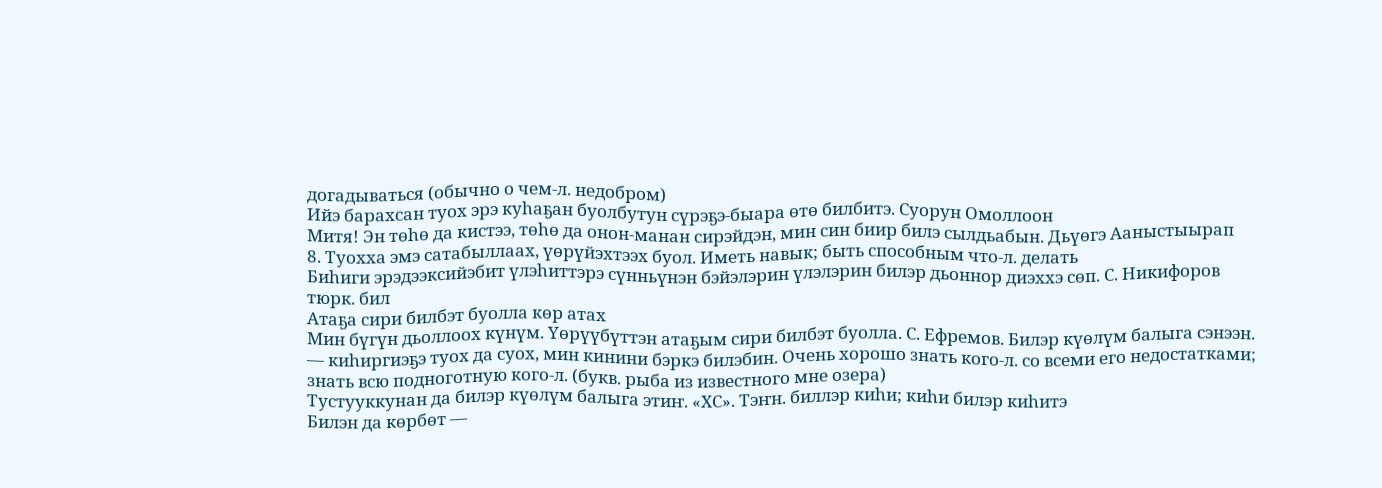догадываться (обычно о чем-л. недобром)
Ийэ барахсан туох эрэ куһаҕан буолбутун сүрэҕэ-быара өтө билбитэ. Суорун Омоллоон
Митя! Эн төһө да кистээ, төһө да онон-манан сирэйдэн, мин син биир билэ сылдьабын. Дьүөгэ Ааныстыырап
8. Туохха эмэ сатабыллаах, үөрүйэхтээх буол. Иметь навык; быть способным что-л. делать
Биһиги эрэдээксийэбит үлэһиттэрэ сүнньүнэн бэйэлэрин үлэлэрин билэр дьоннор диэххэ сөп. С. Никифоров
тюрк. бил
Атаҕа сири билбэт буолла көр атах
Мин бүгүн дьоллоох күнүм. Үөрүүбүттэн атаҕым сири билбэт буолла. С. Ефремов. Билэр күөлүм балыга сэнээн. — киһиргиэҕэ туох да суох, мин кинини бэркэ билэбин. Очень хорошо знать кого-л. со всеми его недостатками; знать всю подноготную кого-л. (букв. рыба из известного мне озера)
Тустууккунан да билэр күөлүм балыга этиҥ. «ХС». Тэҥн. биллэр киһи; киһи билэр киһитэ
Билэн да көрбөт —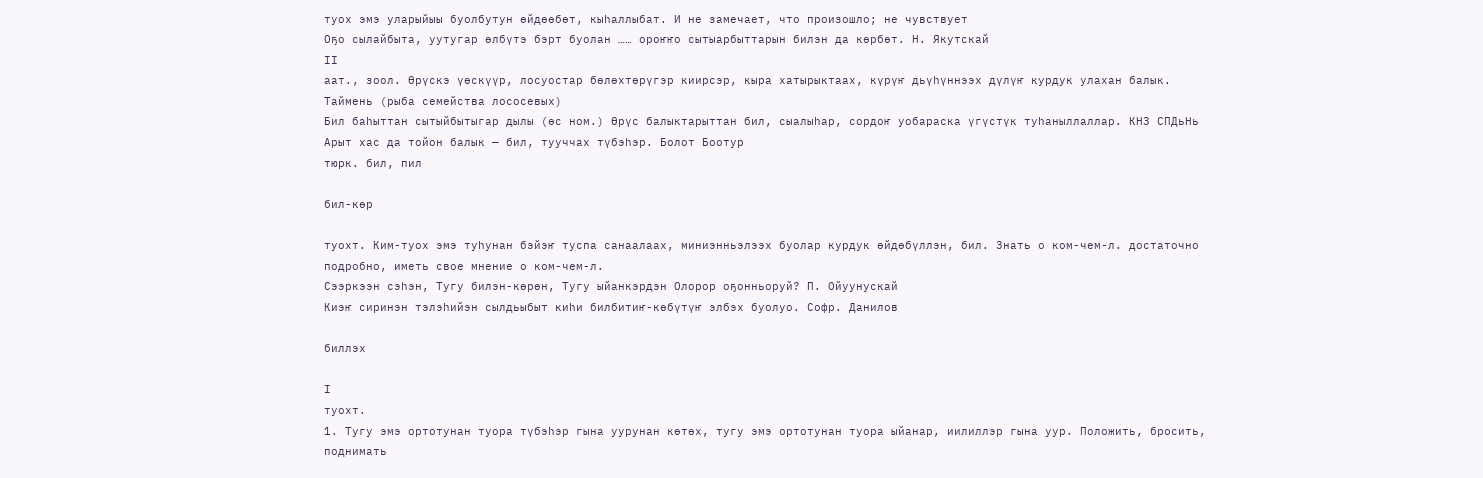туох эмэ уларыйыы буолбутун өйдөөбөт, кыһаллыбат. И не замечает, что произошло; не чувствует
Оҕо сылайбыта, уутугар өлбүтэ бэрт буолан …… ороҥҥо сытыарбыттарын билэн да көрбөт. Н. Якутскай
II
аат., зоол. Өрүскэ үөскүүр, лосуостар бөлөхтөрүгэр киирсэр, кыра хатырыктаах, күрүҥ дьүһүннээх дүлүҥ курдук улахан балык. Таймень (рыба семейства лососевых)
Бил баһыттан сытыйбытыгар дылы (өс ном.) Өрүс балыктарыттан бил, сыалыһар, сордоҥ уобараска үгүстүк туһаныллаллар. КНЗ СПДьНь
Арыт хас да тойон балык — бил, тууччах түбэһэр. Болот Боотур
тюрк. бил, пил

бил-көр

туохт. Ким-туох эмэ туһунан бэйэҥ туспа санаалаах, миниэнньэлээх буолар курдук өйдөбүллэн, бил. Знать о ком-чем-л. достаточно подробно, иметь свое мнение о ком-чем-л.
Сээркээн сэһэн, Тугу билэн-көрөн, Тугу ыйанкэрдэн Олорор оҕонньоруй? П. Ойуунускай
Киэҥ сиринэн тэлэһийэн сылдьыбыт киһи билбитиҥ-көбүтүҥ элбэх буолуо. Софр. Данилов

биллэх

I
туохт.
1. Тугу эмэ ортотунан туора түбэһэр гына уурунан көтөх, тугу эмэ ортотунан туора ыйанар, иилиллэр гына уур. Положить, бросить, поднимать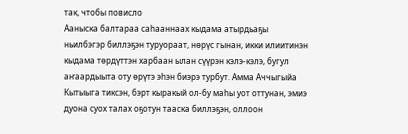так, чтобы повисло
Ааныска балтараа саһааннаах кыдама атырдьаҕы ньилбэгэр биллэҕэн туруораат, нөрүс гынан, икки илиитинэн кыдама төрдүттэн харбаан ылан сүүрэн кэлэ-кэлэ, бугул аҥаардыыта оту өрүтэ эһэн биэрэ турбут. Амма Аччыгыйа
Кытыыга тиксэн, бэрт кыракый ол-бу маһы уот оттунан, эмиэ дуона суох талах оҕотун тааска биллэҕэн, оллоон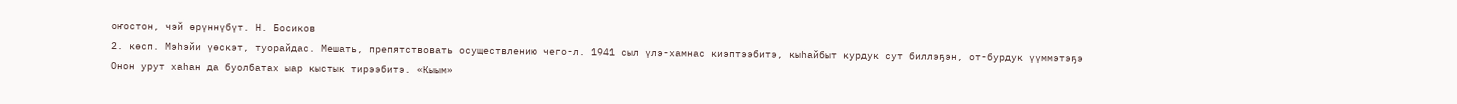оҥостон, чэй өрүннүбүт. Н. Босиков
2. көсп. Мэһэйи үөскэт, туорайдас. Мешать, препятствовать осуществлению чего-л. 1941 сыл үлэ-хамнас киэптээбитэ, кыһайбыт курдук сут биллэҕэн, от-бурдук үүммэтэҕэ
Онон урут хаһан да буолбатах ыар кыстык тирээбитэ. «Кыым»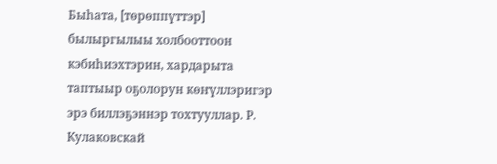Быһата, [төрөппүттэр] былыргылыы холбооттоон кэбиһиэхтэрин, хардарыта таптыыр оҕолорун көҥүллэригэр эрэ биллэҕэннэр тохтууллар. Р. Кулаковскай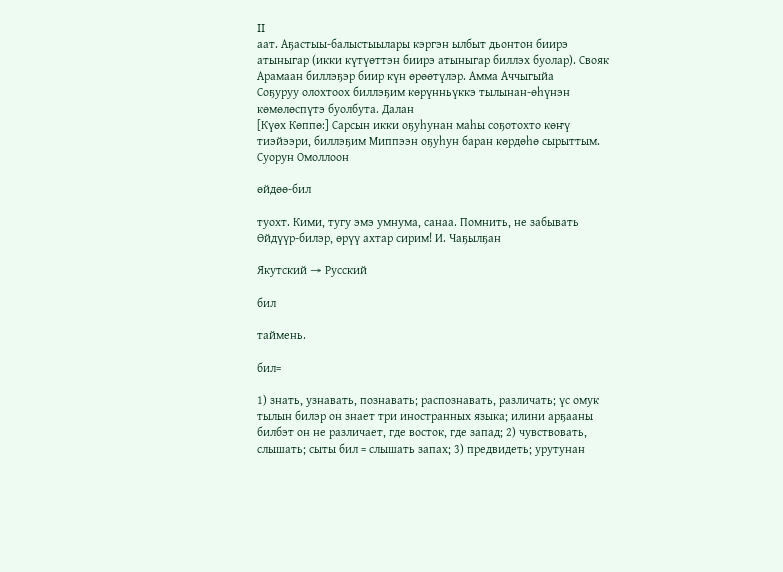II
аат. Аҕастыы-балыстыылары кэргэн ылбыт дьонтон биирэ атыныгар (икки күтүөттэн биирэ атыныгар биллэх буолар). Свояк
Арамаан биллэҕэр биир күн өрөөтүлэр. Амма Аччыгыйа
Соҕуруу олохтоох биллэҕим көрүнньүккэ тылынан-өһүнэн көмөлөспүтэ буолбута. Далан
[Күөх Көппө:] Сарсын икки оҕуһунан маһы соҕотохто көҥү тиэйээри, биллэҕим Миппээн оҕуһун баран көрдөһө сырыттым. Суорун Омоллоон

өйдөө-бил

туохт. Кими, тугу эмэ умнума, санаа. Помнить, не забывать
Өйдүүр-билэр, өрүү ахтар сирим! И. Чаҕылҕан

Якутский → Русский

бил

таймень.

бил=

1) знать, узнавать, познавать; распознавать, различать; үс омук тылын билэр он знает три иностранных языка; илини арҕааны билбэт он не различает, где восток, где запад; 2) чувствовать, слышать; сыты бил = слышать запах; 3) предвидеть; урутунан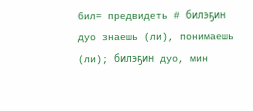бил= предвидеть # билэҕин дуо знаешь (ли), понимаешь (ли); билэҕин дуо, мин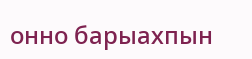онно барыахпын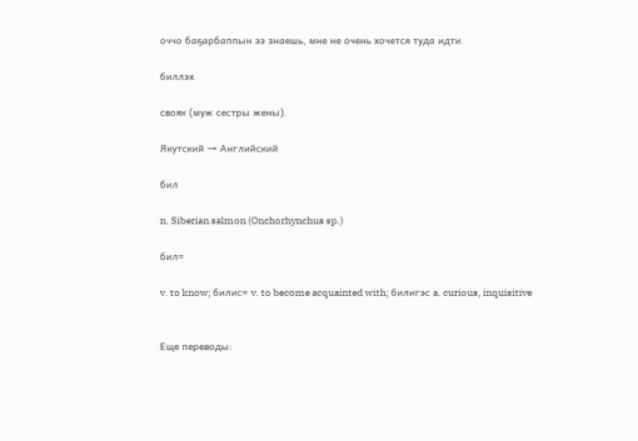оччо баҕарбаппын ээ знаешь, мне не очень хочется туда идти.

биллэх

свояк (муж сестры жены).

Якутский → Английский

бил

n. Siberian salmon (Onchorhynchus sp.)

бил=

v. to know; билис= v. to become acquainted with; билигэс a. curious, inquisitive


Еще переводы: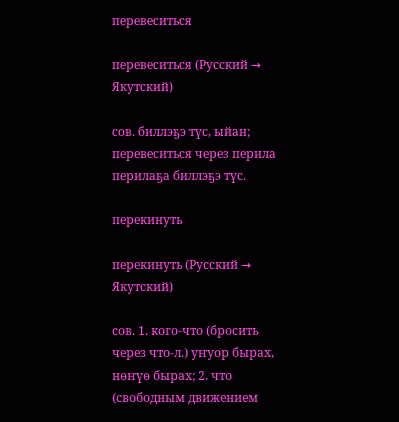перевеситься

перевеситься (Русский → Якутский)

сов. биллэҕэ түс, ыйан; перевеситься через перила перилаҕа биллэҕэ түс.

перекинуть

перекинуть (Русский → Якутский)

сов. 1. кого-что (бросить через что-л.) уҥуор бырах, нөҥүө бырах; 2. что (свободным движением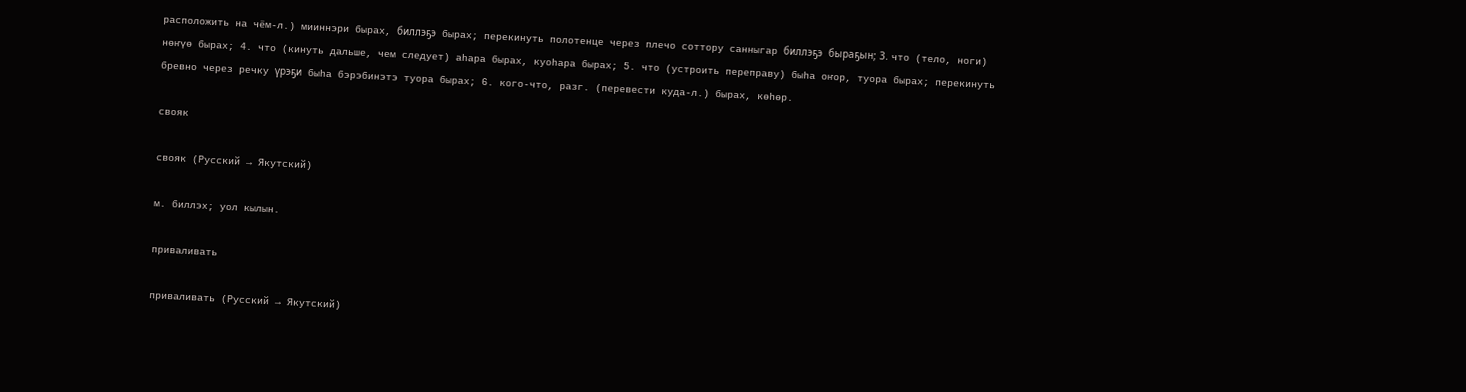расположить на чём-л.) мииннэри бырах, биллэҕэ бырах; перекинуть полотенце через плечо соттору санныгар биллэҕэ быраҕын; 3. что (тело, ноги) нөҥүө бырах; 4. что (кинуть дальше, чем следует) аһара бырах, куоһара бырах; 5. что (устроить переправу) быһа оҥор, туора бырах; перекинуть бревно через речку үрэҕи быһа бэрэбинэтэ туора бырах; 6. кого-что, разг. (перевести куда-л.) бырах, көһөр.

свояк

свояк (Русский → Якутский)

м. биллэх; уол кылын.

приваливать

приваливать (Русский → Якутский)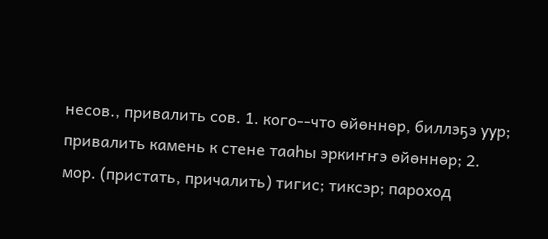несов., привалить сов. 1. кого--что өйөннөр, биллэҕэ уур; привалить камень к стене тааһы эркиҥҥэ өйөннөр; 2. мор. (пристать, причалить) тигис; тиксэр; пароход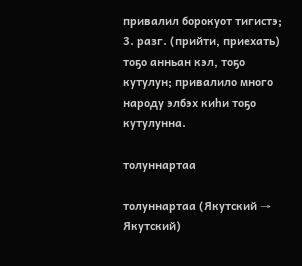привалил борокуот тигистэ; 3. разг. (прийти, приехать) тоҕо анньан кэл, тоҕо кутулун; привалило много народу элбэх киһи тоҕо кутулунна.

толуннартаа

толуннартаа (Якутский → Якутский)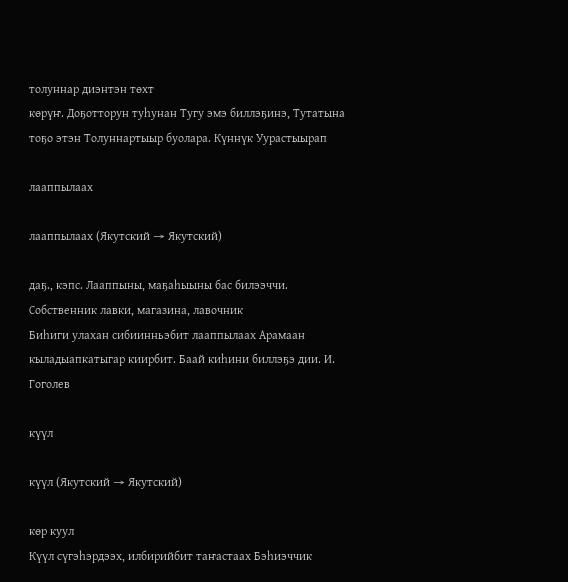толуннар диэнтэн төхт
көрүҥ. Доҕотторун туһунан Тугу эмэ биллэҕинэ, Тутатына тоҕо этэн Толуннартыыр буолара. Күннүк Уурастыырап

лааппылаах

лааппылаах (Якутский → Якутский)

даҕ., кэпс. Лааппыны, маҕаһыыны бас билээччи. Собственник лавки, магазина, лавочник
Биһиги улахан сибиинньэбит лааппылаах Арамаан кыладыапкатыгар киирбит. Баай киһини биллэҕэ дии. И. Гоголев

күүл

күүл (Якутский → Якутский)

көр куул
Күүл сүгэһэрдээх, илбирийбит таҥастаах Бэһиэччик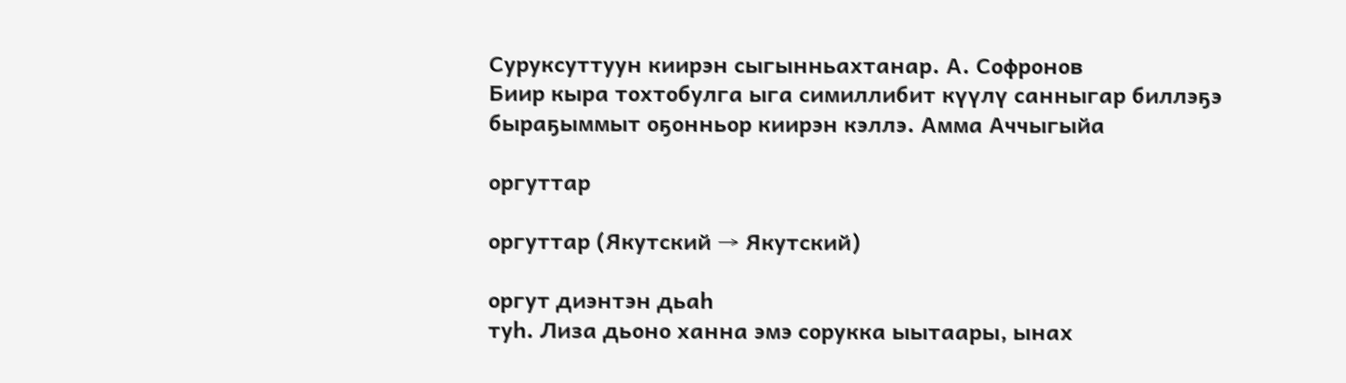Суруксуттуун киирэн сыгынньахтанар. А. Софронов
Биир кыра тохтобулга ыга симиллибит күүлү санныгар биллэҕэ быраҕыммыт оҕонньор киирэн кэллэ. Амма Аччыгыйа

оргуттар

оргуттар (Якутский → Якутский)

оргут диэнтэн дьаһ
туһ. Лиза дьоно ханна эмэ сорукка ыытаары, ынах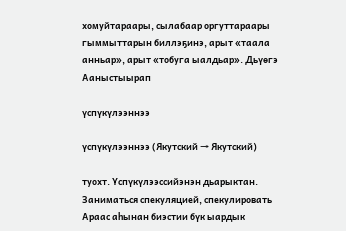хомуйтараары, сылабаар оргуттараары гыммыттарын биллэҕинэ, арыт «таала анньар», арыт «тобуга ыалдьар». Дьүөгэ Ааныстыырап

үспүкүлээннээ

үспүкүлээннээ (Якутский → Якутский)

туохт. Үспүкүлээссийэнэн дьарыктан. Заниматься спекуляцией, спекулировать
Араас аһынан биэстии бүк ыардык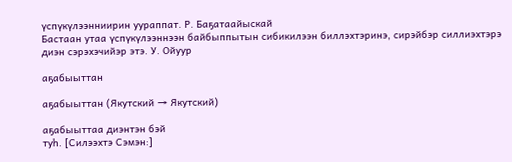үспүкүлээнниирин уураппат. Р. Баҕатаайыскай
Бастаан утаа үспүкүлээннээн байбыппытын сибикилээн биллэхтэринэ, сирэйбэр силлиэхтэрэ диэн сэрэхэчийэр этэ. У. Ойуур

аҕабыыттан

аҕабыыттан (Якутский → Якутский)

аҕабыыттаа диэнтэн бэй
туһ. [Силээхтэ Сэмэн:]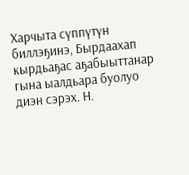Харчыта сүппүтүн биллэҕинэ, Бырдаахап кырдьаҕас аҕабыыттанар гына ыалдьара буолуо диэн сэрэх. Н.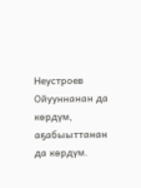Неустроев
Ойууннанан да көрдүм, аҕабыыттанан да көрдүм.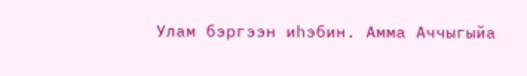Улам бэргээн иһэбин. Амма Аччыгыйа